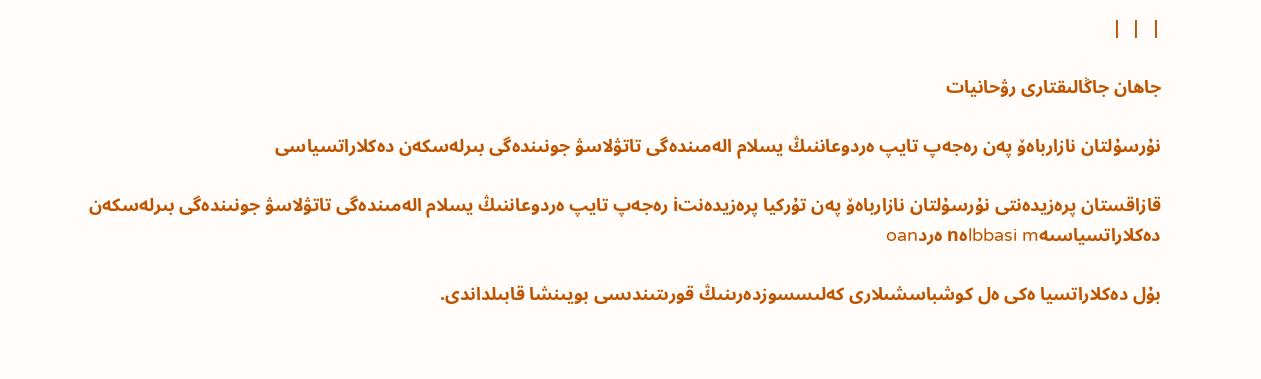|  |  |

جاھان جاڭالىقتارى رۋحانيات

نۇرسۇلتان نازارباەۆ پەن رەجەپ تايپ ەردوعاننىڭ يسلام الەمىندەگى تاتۋلاسۋ جونىندەگى بىرلەسكەن دەكلاراتسياسى

قازاقستان پرەزيدەنتى نۇرسۇلتان نازارباەۆ پەن تۇركيا پرەزيدەنتi رەجەپ تايپ ەردوعاننىڭ يسلام الەمىندەگى تاتۋلاسۋ جونىندەگى بىرلەسكەن دەكلاراتسياسىەlbbasi mەn ەردoan

بۇل دەكلاراتسيا ەكى ەل كوشباسشىلارى كەلىسسوزدەرىنىڭ قورىتىندىسى بويىنشا قابىلداندى.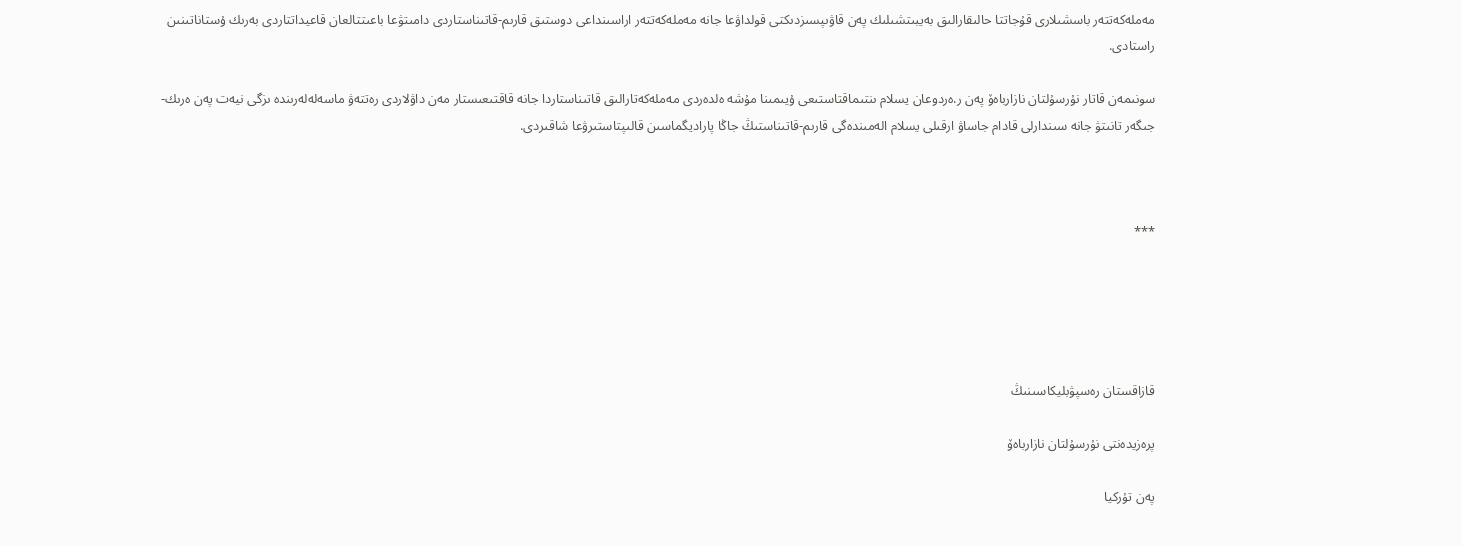مەملەكەتتەر باسشىلارى قۇجاتتا حالىقارالىق بەيبىتشىلىك پەن قاۋىپسىزدىكتى قولداۋعا جانە مەملەكەتتەر اراسىنداعى دوستىق قارىم-قاتىناستاردى دامىتۋعا باعىتتالعان قاعيداتتاردى بەرىك ۇستاناتىنىن راستادى.

سونىمەن قاتار نۇرسۇلتان نازارباەۆ پەن ر.ەردوعان يسلام ىنتىماقتاستىعى ۇيىمىنا مۇشە ەلدەردى مەملەكەتارالىق قاتىناستاردا جانە قاقتىعىستار مەن داۋلاردى رەتتەۋ ماسەلەلەرىندە ىزگى نيەت پەن ەرىك-جىگەر تانىتۋ جانە سىندارلى قادام جاساۋ ارقىلى يسلام الەمىندەگى قارىم-قاتىناستىڭ جاڭا پاراديگماسىن قالىپتاستىرۋعا شاقىردى.



***





قازاقستان رەسپۋبليكاسىنىڭ

پرەزيدەنتى نۇرسۇلتان نازارباەۆ

پەن تۇركيا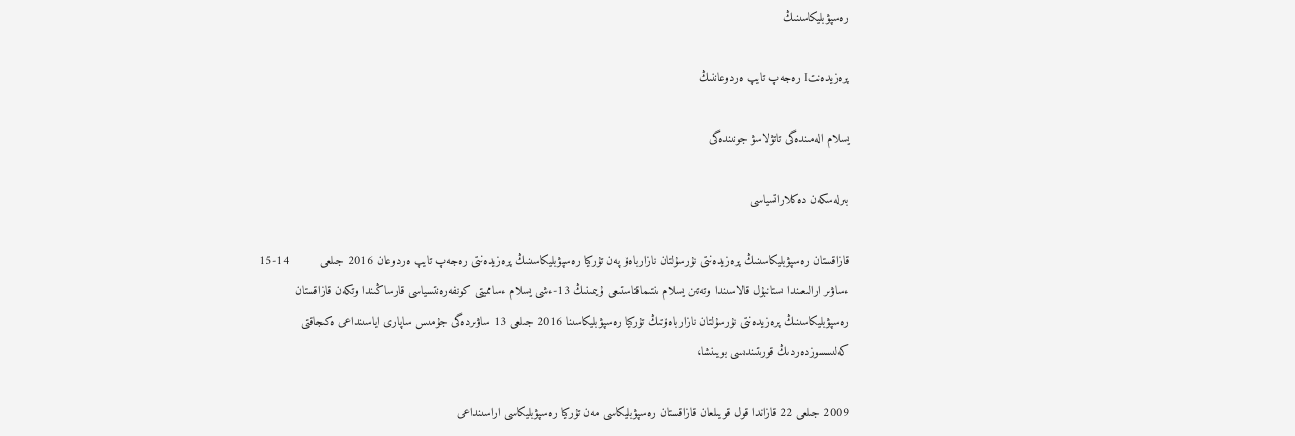رەسپۋبليكاسىنىڭ

پرەزيدەنتI رەجەپ تايپ ەردوعاننىڭ

يسلام الەمىندەگى تاتۋلاسۋ جونىندەگى

بىرلەسكەن دەكلاراتسياسى

قازاقستان رەسپۋبليكاسىنىڭ پرەزيدەنتى نۇرسۇلتان نازارباەۆ پەن تۇركيا رەسپۋبليكاسىنىڭ پرەزيدەنتى رەجەپ تايپ ەردوعان 2016 جىلعى         14-15 ءساۋىر ارالىعىندا ىستانبۇل قالاسىندا وتەتىن يسلام ىنتىماقتاستىعى ۇيىمىنىڭ 13-ءشى يسلام ءسامميتى كونفەرەنتسياسى قارساڭىندا وتكەن قازاقستان رەسپۋبليكاسىنىڭ پرەزيدەنتى نۇرسۇلتان نازارباەۆتىڭ تۇركيا رەسپۋبليكاسىنا 2016 جىلعى 13 ساۋىردەگى جۇمىس ساپارى اياسىنداعى ەكىجاقتى كەلىسسوزدەردىڭ قورىتىندىسى بويىنشا،

2009 جىلعى 22 قازاندا قول قويىلعان قازاقستان رەسپۋبليكاسى مەن تۇركيا رەسپۋبليكاسى اراسىنداعى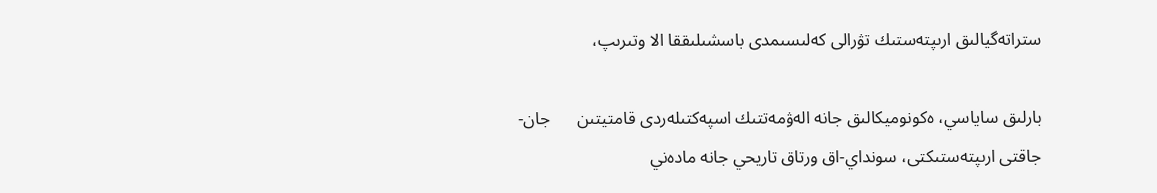ستراتەگيالىق ارىپتەستىك تۋرالى كەلىسىمدى باسشىلىققا الا وتىرىپ،

بارلىق ساياسي، ەكونوميكالىق جانە الەۋمەتتىك اسپەكتىلەردى قامتيتىن      جان-جاقتى ارىپتەستىكتى، سونداي-اق ورتاق تاريحي جانە مادەني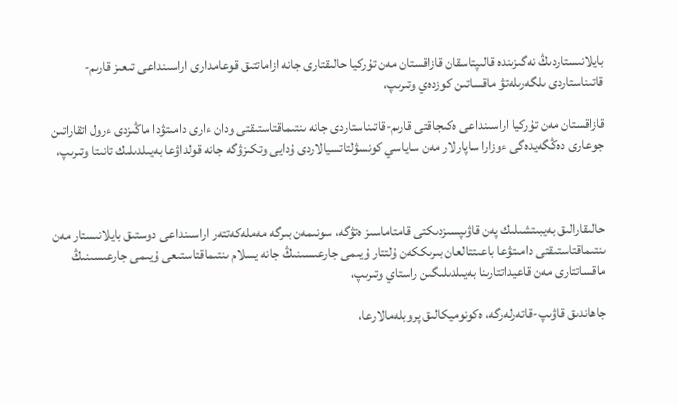بايلانىستاردىڭ نەگىزىندە قالىپتاسقان قازاقستان مەن تۇركيا حالىقتارى جانە ازاماتتىق قوعامدارى اراسىنداعى تىعىز قارىم-قاتىناستاردى ىلگەرىلەتۋ ماقساتىن كوزدەي وتىرىپ،

قازاقستان مەن تۇركيا اراسىنداعى ەكىجاقتى قارىم-قاتىناستاردى جانە ىنتىماقتاستىقتى ودان ءارى دامىتۋدا ماڭىزدى ءرول اتقاراتىن جوعارى دەڭگەيدەگى ءوزارا ساپارلار مەن ساياسي كونسۋلتاتسيالاردى ۇدايى وتكىزۋگە جانە قولداۋعا بەيىلدىلىك تانىتا وتىرىپ،



حالىقارالىق بەيبىتشىلىك پەن قاۋىپسىزدىكتى قامتاماسىز ەتۋگە، سونىمەن بىرگە مەملەكەتتەر اراسىنداعى دوستىق بايلانىستار مەن ىنتىماقتاستىقتى دامىتۋعا باعىتتالعان بىرىككەن ۇلتتار ۇيىمى جارعىسىنىڭ جانە يسلام ىنتىماقتاستىعى ۇيىمى جارعىسىنىڭ ماقساتتارى مەن قاعيداتتارىنا بەيىلدىلىگىن راستاي وتىرىپ،

جاھاندىق قاۋىپ-قاتەرلەرگە، ەكونوميكالىق پروبلەمالارعا،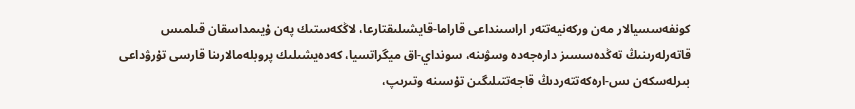كونفەسسيالار مەن وركەنيەتتەر اراسىنداعى قاراما-قايشىلىقتارعا، لاڭكەستىك پەن ۇيىمداسقان قىلمىس قاتەرلەرىنىڭ تەڭدەسسىز دارەجەدە وسۋىنە، سونداي-اق ميگراتسيا، كەدەيشىلىك پروبلەمالارىنا قارسى تۇرۋداعى بىرلەسكەن ىس-ارەكەتتەردىڭ قاجەتتىلىگىن تۇسىنە وتىرىپ،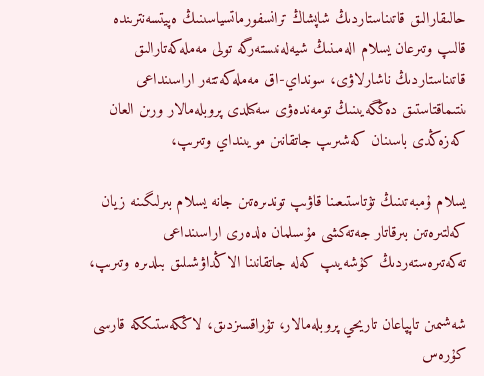حالىقارالىق قاتىناستاردىڭ شاپشاڭ ترانسفورماتسياسىنىڭ ەپيتسەنترىندە قالىپ وتىرعان يسلام الەمىنىڭ شيەلەنىستەرگە تولى مەملەكەتارالىق قاتىناستاردىڭ ناشارلاۋى، سونداي-اق مەملەكەتتەر اراسىنداعى ىنتىماقتاستىق دەڭگەيىنىڭ تومەندەۋى سەكىلدى پروبلەمالار ورىن العان كەزەڭدى باسىنان كەشىرىپ جاتقانىن مويىنداي وتىرىپ،

يسلام ۇمبەتىنىڭ تۇتاستىعىنا قاۋىپ توندىرەتىن جانە يسلام بىرلىگىنە زيان كەلتىرەتىن بىرقاتار جەتەكشى مۇسىلمان ەلدەرى اراسىنداعى تەكەتىرەستەردىڭ كۇشەيىپ كەلە جاتقانىنا الاڭداۋشىلىق بىلدىرە وتىرىپ،

شەشىمىن تاپپاعان تاريحي پروبلەمالار، تۇراقسىزدىق، لاڭكەستىككە قارسى كۇرەس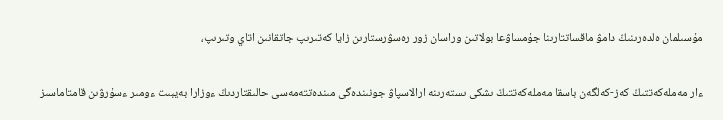مۇسىلمان ەلدەرىنىڭ دامۋ ماقساتتارىنا جۇمساۋعا بولاتىن وراسان زور رەسۋرستارىن زايا كەتىرىپ جاتقانىن اتاي وتىرىپ،

ءار مەملەكەتتىڭ كەز-كەلگەن باسقا مەملەكەتتىڭ ىشكى ىستەرىنە ارالاسپاۋ جونىندەگى مىندەتتەمەسى حالىقتاردىڭ ءوزارا بەيبىت ءومىر ءسۇرۋىن قامتاماسىز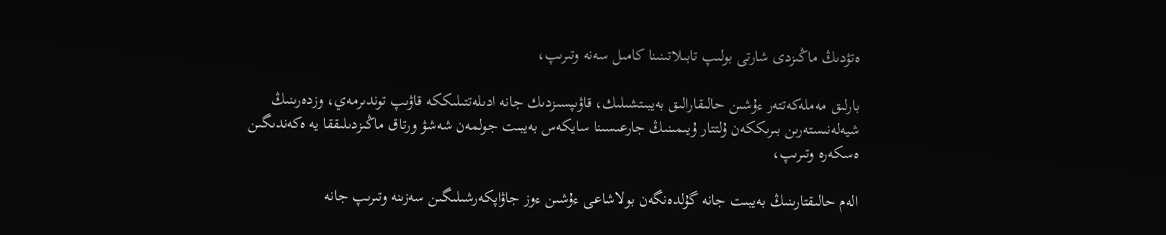ەتۋدىڭ ماڭىزدى شارتى بولىپ تابىلاتىنىنا كامىل سەنە وتىرىپ،

بارلىق مەملەكەتتەر ءۇشىن حالىقارالىق بەيبىتشىلىك، قاۋىپسىزدىك جانە ادىلەتتىلىككە قاۋىپ توندىرمەي، وزدەرىنىڭ شيەلەنىستەرىن بىرىككەن ۇلتتار ۇيىمىنىڭ جارعىسىنا سايكەس بەيبىت جولمەن شەشۋ ورتاق ماڭىزدىلىققا يە ەكەندىگىن ەسكەرە وتىرىپ،

الەم حالىقتارىنىڭ بەيبىت جانە گۇلدەنگەن بولاشاعى ءۇشىن ءوز جاۋاپكەرشىلىگىن سەزىنە وتىرىپ جانە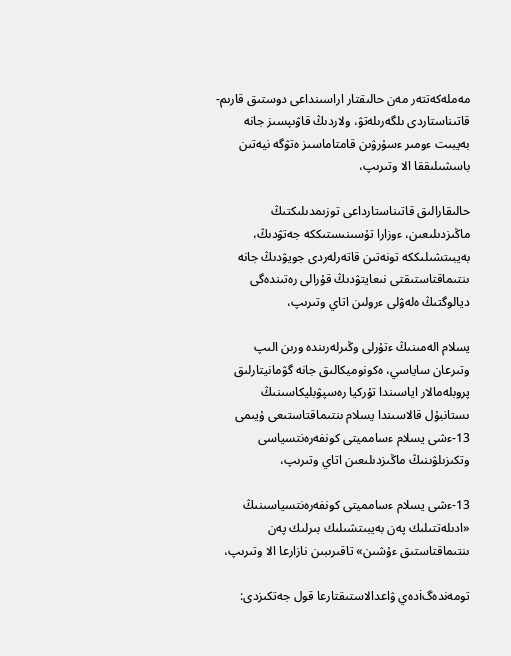مەملەكەتتەر مەن حالىقتار اراسىنداعى دوستىق قارىم-قاتىناستاردى ىلگەرىلەتۋ، ولاردىڭ قاۋىپسىز جانە بەيبىت ءومىر ءسۇرۋىن قامتاماسىز ەتۋگە نيەتىن باسشىلىققا الا وتىرىپ،

حالىقارالىق قاتىناستارداعى توزىمدىلىكتىڭ ماڭىزدىلىعىن، ءوزارا تۇسىنىستىككە جەتۋدىڭ، بەيبىتشىلىككە تونەتىن قاتەرلەردى جويۋدىڭ جانە ىنتىماقتاستىقتى نىعايتۋدىڭ قۇرالى رەتىندەگى ديالوگتىڭ ەلەۋلى ءرولىن اتاي وتىرىپ،

يسلام الەمىنىڭ ءتۇرلى وڭىرلەرىندە ورىن الىپ وتىرعان ساياسي، ەكونوميكالىق جانە گۋمانيتارلىق پروبلەمالار اياسىندا تۇركيا رەسپۋبليكاسىنىڭ ىستانبۇل قالاسىندا يسلام ىنتىماقتاستىعى ۇيىمى 13-ءشى يسلام ءسامميتى كونفەرەنتسياسى وتكىزىلۋىنىڭ ماڭىزدىلىعىن اتاي وتىرىپ،

13-ءشى يسلام ءسامميتى كونفەرەنتسياسىنىڭ «ادىلەتتىلىك پەن بەيبىتشىلىك بىرلىك پەن ىنتىماقتاستىق ءۇشىن» تاقىرىبىن نازارعا الا وتىرىپ،

تومەندەگiدەي ۋاعدالاستىقتارعا قول جەتكىزدى: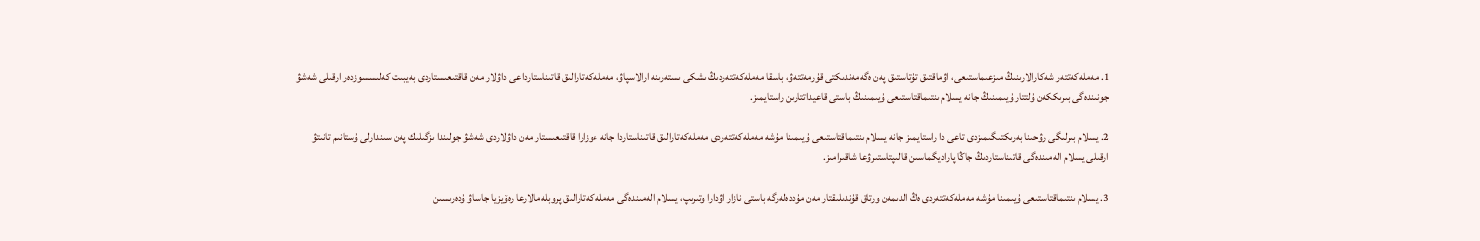1. مەملەكەتتەر شەكارالارىنىڭ مىزعىماستىعى، اۋماقتىق تۇتاستىق پەن ەگەمەندىكتى قۇرمەتتەۋ، باسقا مەملەكەتتەردىڭ ىشكى ىستەرىنە ارالاسپاۋ، مەملەكەتارالىق قاتىناستارداعى داۋلار مەن قاقتىعىستاردى بەيبىت كەلىسسوزدەر ارقىلى شەشۋ جونىندەگى بىرىككەن ۇلتتار ۇيىمىنىڭ جانە يسلام ىنتىماقتاستىعى ۇيىمىنىڭ باستى قاعيداتتارىن راستايمىز.

2. يسلام بىرلىگى رۋحىنا بەرىكتىگىمىزدى تاعى دا راستايمىز جانە يسلام ىنتىماقتاستىعى ۇيىمىنا مۇشە مەملەكەتتەردى مەملەكەتارالىق قاتىناستاردا جانە ءوزارا قاقتىعىستار مەن داۋلاردى شەشۋ جولىندا ىزگىلىك پەن سىندارلى ۇستانىم تانىتۋ ارقىلى يسلام الەمىندەگى قاتىناستاردىڭ جاڭا پاراديگماسىن قالىپتاستىرۋعا شاقىرامىز.

3. يسلام ىنتىماقتاستىعى ۇيىمىنا مۇشە مەملەكەتتەردى ەڭ الدىمەن ورتاق قۇندىلىقتار مەن مۇددەلەرگە باستى نازار اۋدارا وتىرىپ، يسلام الەمىندەگى مەملەكەتارالىق پروبلەمالارعا رەۆيزيا جاساۋ ۇدەرىسىن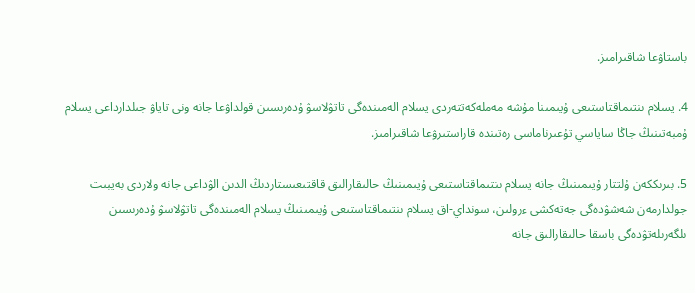باستاۋعا شاقىرامىز.

4. يسلام ىنتىماقتاستىعى ۇيىمىنا مۇشە مەملەكەتتەردى يسلام الەمىندەگى تاتۋلاسۋ ۇدەرىسىن قولداۋعا جانە ونى تاياۋ جىلدارداعى يسلام ۇمبەتىنىڭ جاڭا ساياسي تۇعىرناماسى رەتىندە قاراستىرۋعا شاقىرامىز.

5. بىرىككەن ۇلتتار ۇيىمىنىڭ جانە يسلام ىنتىماقتاستىعى ۇيىمىنىڭ حالىقارالىق قاقتىعىستاردىڭ الدىن الۋداعى جانە ولاردى بەيبىت جولدارمەن شەشۋدەگى جەتەكشى ءرولىن، سونداي-اق يسلام ىنتىماقتاستىعى ۇيىمىنىڭ يسلام الەمىندەگى تاتۋلاسۋ ۇدەرىسىن ىلگەرىلەتۋدەگى باسقا حالىقارالىق جانە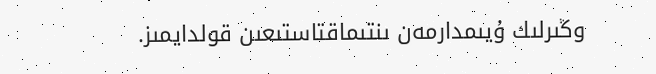وڭىرلىك ۇيىمدارمەن ىنتىماقتاستىعىن قولدايمىز.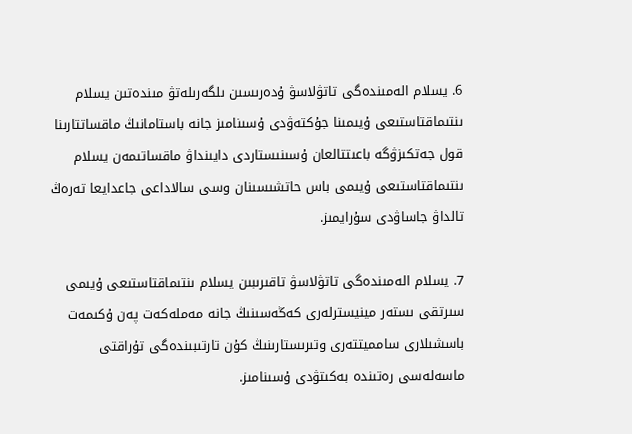6. يسلام الەمىندەگى تاتۋلاسۋ ۇدەرىسىن ىلگەرىلەتۋ مىندەتىن يسلام ىنتىماقتاستىعى ۇيىمىنا جۇكتەۋدى ۇسىنامىز جانە باستامانىڭ ماقساتتارىنا قول جەتكىزۋگە باعىتتالعان ۇسىنىستاردى دايىنداۋ ماقساتىمەن يسلام ىنتىماقتاستىعى ۇيىمى باس حاتشىسىنان وسى سالاداعى جاعدايعا تەرەڭ تالداۋ جاساۋدى سۇرايمىز.

7. يسلام الەمىندەگى تاتۋلاسۋ تاقىرىبىن يسلام ىنتىماقتاستىعى ۇيىمى سىرتقى ىستەر مينيسترلەرى كەڭەسىنىڭ جانە مەملەكەت پەن ۇكىمەت باسشىلارى سامميتتەرى وتىرىستارىنىڭ كۇن تارتىبىندەگى تۇراقتى ماسەلەسى رەتىندە بەكىتۋدى ۇسىنامىز.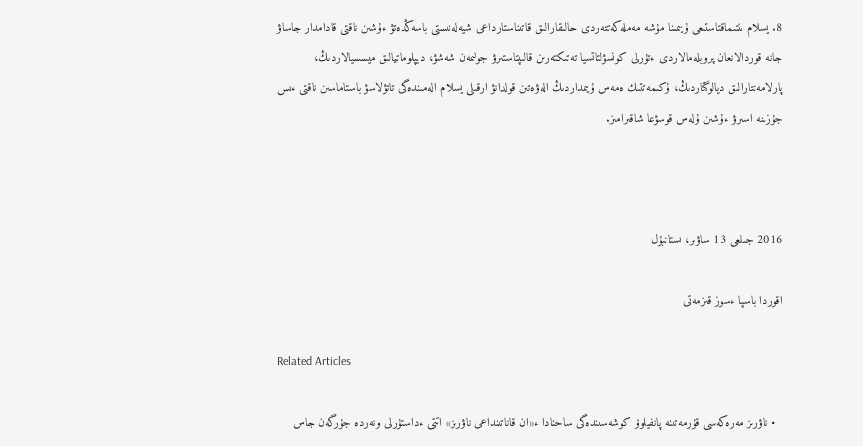8. يسلام ىنتىماقتاستىعى ۇيىمىنا مۇشە مەملەكەتتەردى حالىقارالىق قاتىناستارداعى شيەلەنىستى باسەڭدەتۋ ءۇشىن ناقتى قادامدار جاساۋ جانە قوردالانعان پروبلەمالاردى ءتۇرلى كونسۋلتاتسيا تەتىكتەرىن قالىپتاستىرۋ جولىمەن شەشۋ، ديپلوماتيالىق ميسسيالاردىڭ، پارلامەنتارالىق ديالوگتاردىڭ، ۇكىمەتتىك ەمەس ۇيىمداردىڭ الەۋەتىن قولدانۋ ارقىلى يسلام الەمىندەگى تاتۋلاسۋ باستاماسىن ناقتى ءىس جۇزىنە اسىرۋ ءۇشىن ۇلەس قوسۋعا شاقىرامىز.



2016 جىلعى 13 ساۋىر، ىستانبۇل

اقوردا باسپا ءسوز قىزمەتى

Related Articles

  • ناۋرىز مەرەكەسى قۇرمەتىنە پانفيلوۆ كوشەسىندەگى ساحنادا ء«ان قاناتىنداعى ناۋرىز» اتتى ءداستۇرلى ونەردە جۇرگەن جاس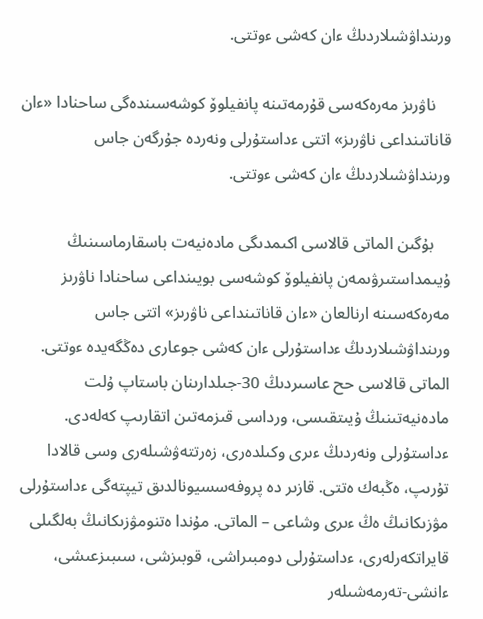ورىنداۋشىلاردىڭ ءان كەشى ءوتتى.

    ناۋرىز مەرەكەسى قۇرمەتىنە پانفيلوۆ كوشەسىندەگى ساحنادا «ءان قاناتىنداعى ناۋرىز» اتتى ءداستۇرلى ونەردە جۇرگەن جاس ورىنداۋشىلاردىڭ ءان كەشى ءوتتى.

    بۇگىن الماتى قالاسى اكىمدىگى مادەنيەت باسقارماسىنىڭ ۇيىمداستىرۋىمەن پانفيلوۆ كوشەسى بويىنداعى ساحنادا ناۋرىز مەرەكەسىنە ارنالعان «ءان قاناتىنداعى ناۋرىز» اتتى جاس ورىنداۋشىلاردىڭ ءداستۇرلى ءان كەشى جوعارى دەڭگەيدە ءوتتى. الماتى قالاسى حح عاسىردىڭ 30-جىلدارىنان باستاپ ۇلت مادەنيەتىنىڭ ۇيىتقىسى، ورداسى قىزمەتىن اتقارىپ كەلەدى. ءداستۇرلى ونەردىڭ ءىرى وكىلدەرى، زەرتتەۋشىلەرى وسى قالادا تۇرىپ، ەڭبەك ەتتى. قازىر دە پروفەسسيونالدىق تيپتەگى ءداستۇرلى مۋزىكانىڭ ەڭ ءىرى وشاعى – الماتى. مۇندا ەتنومۋزىكانىڭ بەلگىلى قايراتكەرلەرى، ءداستۇرلى دومبىراشى، قوبىزشى، سىبىزعىشى، ءانشى-تەرمەشىلەر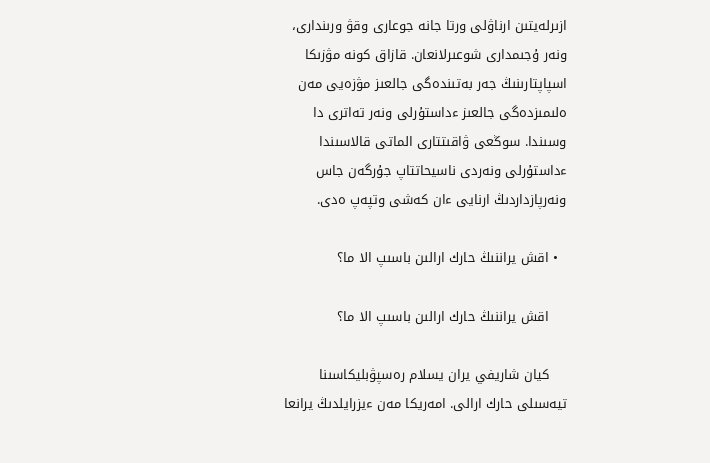ازىرلەيتىن ارناۋلى ورتا جانە جوعارى وقۋ ورىندارى، ونەر ۇجىمدارى شوعىرلانعان. قازاق كونە مۋزىكا اسپاپتارىنىڭ جەر بەتىندەگى جالعىز مۋزەيى مەن ەلىمىزدەگى جالعىز ءداستۇرلى ونەر تەاترى دا وسىندا. سوڭعى ۋاقىتتارى الماتى قالاسىندا ءداستۇرلى ونەردى ناسيحاتتاپ جۇرگەن جاس ونەرپازداردىڭ ارنايى ءان كەشى وتپەپ ەدى.

  • اقش يراننىڭ حارك ارالىن باسىپ الا ما؟

    اقش يراننىڭ حارك ارالىن باسىپ الا ما؟

    كيان شاريفي يران يسلام رەسپۋبليكاسىنا تيەسىلى حارك ارالى. امەريكا مەن ءيزرايلدىڭ يرانعا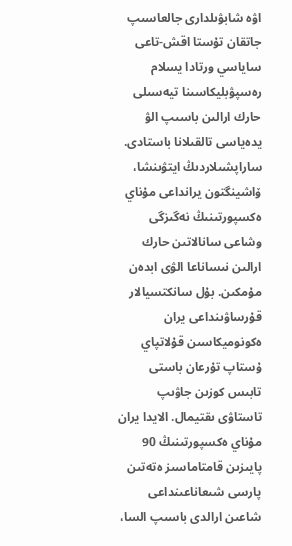اۋە شابۋىلدارى جالعاسىپ جاتقان تۇستا اقش-تاعى ساياسي ورتادا يسلام رەسپۋبليكاسىنا تيەسىلى حارك ارالىن باسىپ الۋ يدەياسى تالقىلانا باستادى. ساراپشىلاردىڭ ايتۋىنشا، ۆاشينگتون يرانداعى مۇناي ەكسپورتىنىڭ نەگىزگى وشاعى سانالاتىن حارك ارالىن نىساناعا الۋى ابدەن مۇمكىن. بۇل سانكتسيالار قۇرساۋىنداعى يران ەكونوميكاسىن قۇلاتپاي ۇستاپ تۇرعان باستى تابىس كوزىن جاۋىپ تاستاۋى ىقتيمال. الايدا يران مۇناي ەكسپورتىنىڭ 90 پايىزىن قامتاماسىز ەتەتىن پارسى شىعاناعىنداعى شاعىن ارالدى باسىپ السا،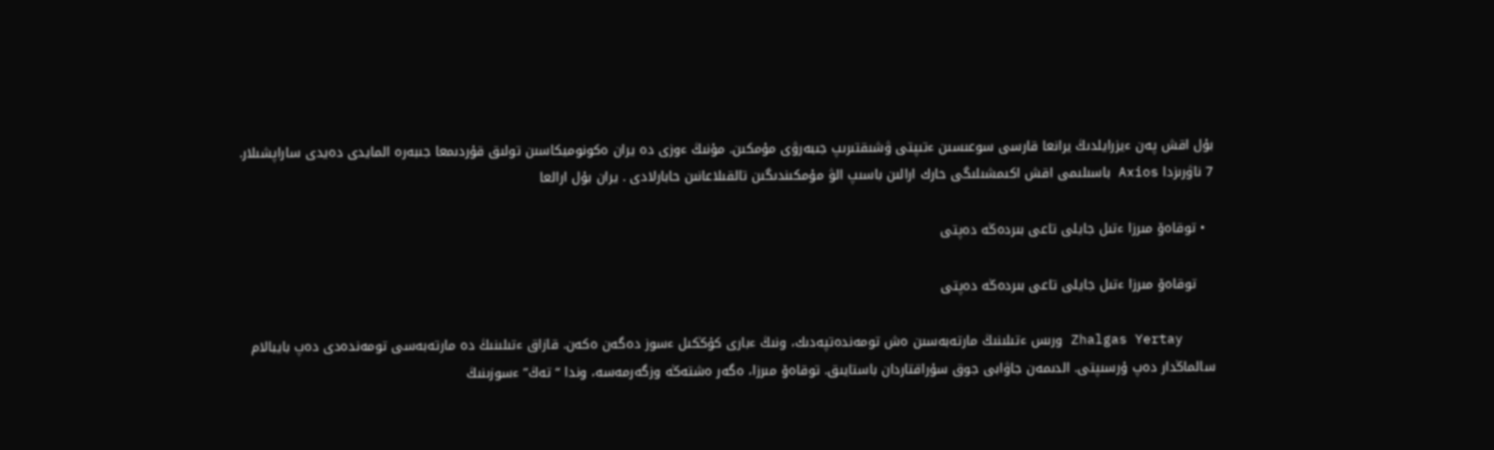بۇل اقش پەن ءيزرايلدىڭ يرانعا قارسى سوعىسىن ءتىپتى ۋشىقتىرىپ جىبەرۋى مۇمكىن. مۇنىڭ ءوزى دە يران ەكونوميكاسىن تولىق قۇردىمعا جىبەرە المايدى دەيدى ساراپشىلار. 7 ناۋرىزدا Axios باسىلىمى اقش اكىمشىلىگى حارك ارالىن باسىپ الۋ مۇمكىندىگىن تالقىلاعانىن حابارلادى . يران بۇل ارالعا

  • توقاەۆ مىرزا ءتىل جايلى تاعى بىردەڭە دەپتى

    توقاەۆ مىرزا ءتىل جايلى تاعى بىردەڭە دەپتى

    Zhalgas Yertay ورىس ءتىلىنىڭ مارتەبەسىن ەش تومەندەتپەدىك، ونىڭ ءبارى كۇڭكىل ءسوز دەگەن ەكەن. قازاق ءتىلىنىڭ دە مارتەبەسى تومەندەدى دەپ بايبالام سالماڭدار دەپ ۇرسىپتى. الدىمەن جاۋابى جوق سۇراقتاردان باستايىق. توقاەۆ مىرزا، ەگەر ەشتەڭە وزگەرمەسە، وندا “تەڭ” ءسوزىنىڭ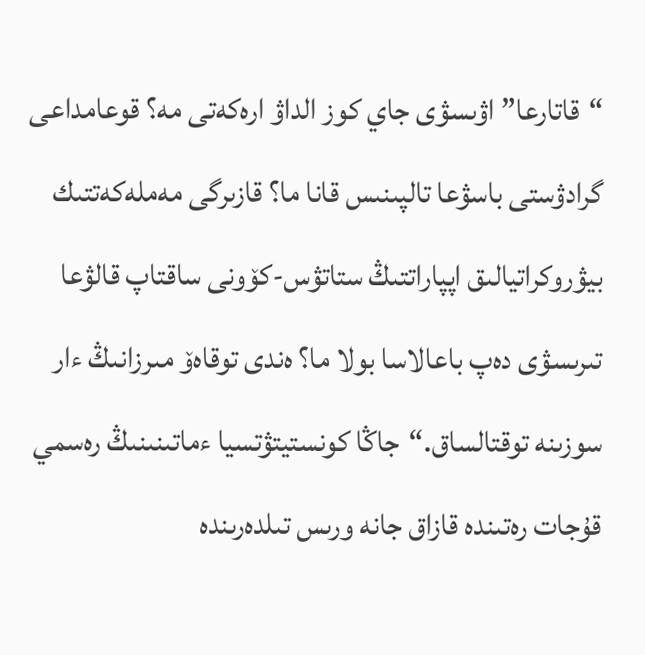“قاتارعا” اۋىسۋى جاي كوز الداۋ ارەكەتى مە؟ قوعامداعى گرادۋستى باسۋعا تالپىنىس قانا ما؟ قازىرگى مەملەكەتتىك بيۋروكراتيالىق اپپاراتتىڭ ستاتۋس-كۆونى ساقتاپ قالۋعا تىرىسۋى دەپ باعالاسا بولا ما؟ ەندى توقاەۆ مىرزانىڭ ءار سوزىنە توقتالساق.“جاڭا كونستيتۋتسيا ءماتىنىنىڭ رەسمي قۇجات رەتىندە قازاق جانە ورىس تىلدەرىندە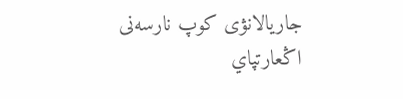جاريالانۋى كوپ نارسەنى اڭعارتپاي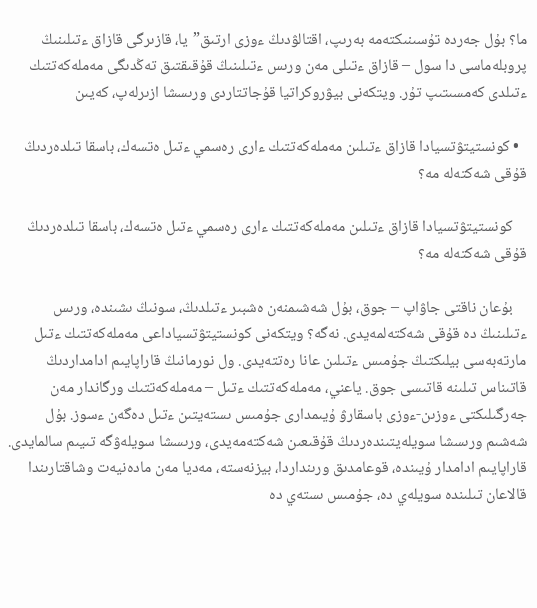ما؟ بۇل جەردە تۇسىنىكتەمە بەرىپ، اقتالۋدىڭ ءوزى ارتىق”يا، قازىرگى قازاق ءتىلىنىڭ پروبلەماسى دا سول – قازاق ءتىلى مەن ورىس ءتىلىنىڭ قۇقىقتىق تەڭدىگى مەملەكەتتىك ءتىلدى كەمسىتىپ تۇر. ويتكەنى بيۋروكراتيا قۇجاتتاردى ورىسشا ازىرلەپ، كەيىن

  • كونستيتۋتسيادا قازاق ءتىلىن مەملەكەتتىك ءارى رەسمي ءتىل ەتسەك، باسقا تىلدەردىڭ قۇقى شەكتەلە مە؟

    كونستيتۋتسيادا قازاق ءتىلىن مەملەكەتتىك ءارى رەسمي ءتىل ەتسەك، باسقا تىلدەردىڭ قۇقى شەكتەلە مە؟

    بۇعان ناقتى جاۋاپ – جوق، بۇل شەشىمنەن ەشبىر ءتىلدىڭ، سونىڭ ىشىندە، ورىس ءتىلىنىڭ دە قۇقى شەكتەلمەيدى. نەگە؟ ويتكەنى كونستيتۋتسياداعى مەملەكەتتىك ءتىل مارتەبەسى بيلىكتىڭ جۇمىس ءتىلىن عانا رەتتەيدى. ول نورمانىڭ قاراپايىم ادامداردىڭ قاتىناس تىلىنە قاتىسى جوق. ياعني، مەملەكەتتىك ءتىل – مەملەكەتتىك ورگاندار مەن جەرگىلىكتى ءوزىن-ءوزى باسقارۋ ۇيىمدارى جۇمىس ىستەيتىن ءتىل دەگەن ءسوز. بۇل شەشىم ورىسشا سويلەيتىندەردىڭ قۇقىعىن شەكتەمەيدى، ورىسشا سويلەۋگە تىيىم سالمايدى. قاراپايىم ادامدار ۇيىندە، قوعامدىق ورىنداردا، بيزنەستە، مەديا مەن مادەنيەت وشاقتارىندا قالاعان تىلىندە سويلەي دە، جۇمىس ىستەي دە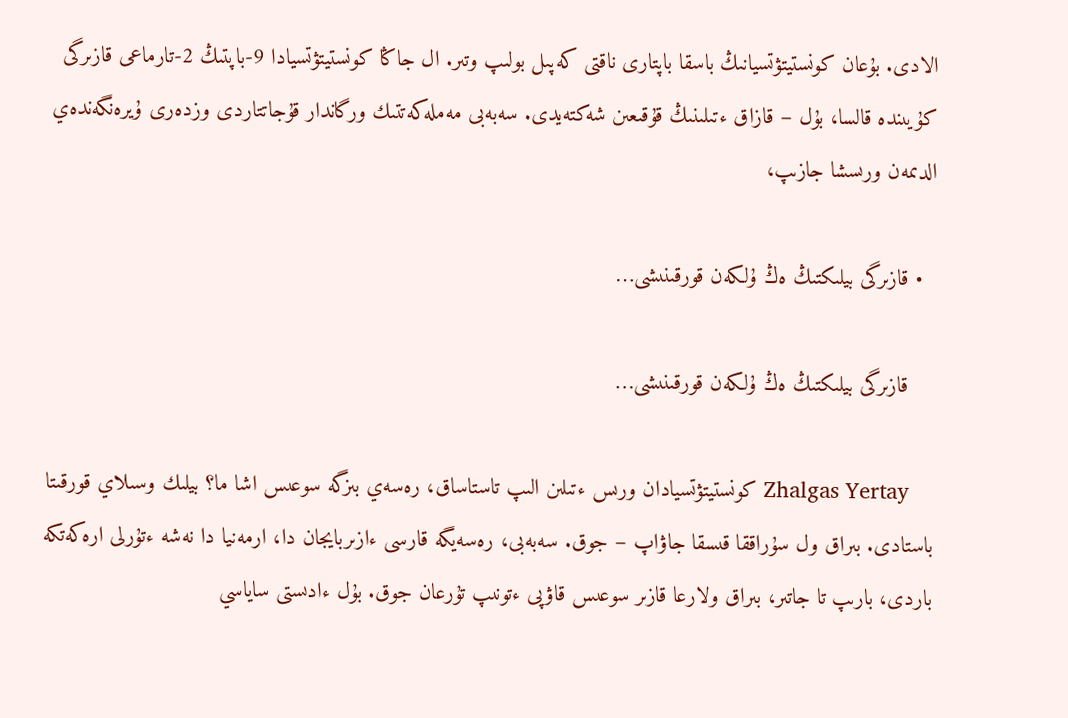الادى. بۇعان كونستيتۋتسيانىڭ باسقا باپتارى ناقتى كەپىل بولىپ وتىر. ال جاڭا كونستيتۋتسيادا 9-باپتىڭ 2-تارماعى قازىرگى كۇيىندە قالسا، بۇل – قازاق ءتىلىنىڭ قۇقىعىن شەكتەيدى. سەبەبى مەملەكەتتىك ورگاندار قۇجاتتاردى وزدەرى ۇيرەنگەندەي الدىمەن ورىسشا جازىپ،

  • قازىرگى بيلىكتىڭ ەڭ ۇلكەن قورقىنىشى…

    قازىرگى بيلىكتىڭ ەڭ ۇلكەن قورقىنىشى…

    Zhalgas Yertay كونستيتۋتسيادان ورىس ءتىلىن الىپ تاستاساق، رەسەي بىزگە سوعىس اشا ما؟ بيلىك وسىلاي قورقىتا باستادى. بىراق ول سۇراققا قىسقا جاۋاپ – جوق. سەبەبى، رەسەيگە قارسى ءازىربايجان دا، ارمەنيا دا نەشە ءتۇرلى ارەكەتكە باردى، بارىپ تا جاتىر، بىراق ولارعا قازىر سوعىس قاۋپى ءتونىپ تۇرعان جوق. بۇل ءادىستى ساياسي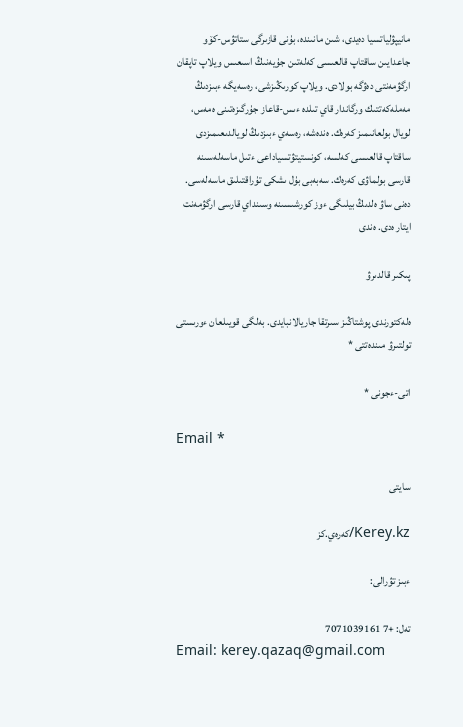مانيپۋلياتسيا دەيدى، شىن مانىندە، بۇنى قازىرگى ستاتۋس-كۆو جاعدايىن ساقتاپ قالعىسى كەلەتىن جۇيەنىڭ اسىعىس ويلاپ تاپقان ارگۋمەنتى دەۋگە بولادى. ويلاپ كورىڭىزشى، رەسەيگە ءبىزدىڭ مەملەكەتتىك ورگاندار قاي تىلدە ءىس-قاعاز جۇرگىزەتىنى ەمەس، لويال بولعانىمىز كەرەك. ەندەشە، رەسەي ءبىزدىڭ لويالدىعىمىزدى ساقتاپ قالعىسى كەلسە، كونستيتۋتسياداعى ءتىل ماسەلەسىنە قارسى بولماۋى كەرەك. سەبەبى بۇل ىشكى تۇراقتىلىق ماسەلەسى. دەنى ساۋ ەلدىڭ بيلىگى ءوز كورشىسىنە وسىنداي قارسى ارگۋمەنت ايتار ەدى. ەندى

پىكىر قالدىرۋ

ەلەكتورندى پوشتاڭىز سىرتقا جاريالانبايدى. بەلگى قويىلعان ءورىستى تولتىرۋ مىندەتتى *

اتى-ءجونى *

Email *

سايتى

Kerey.kz/كەرەي.كز

ءبىز تۋرالى:

تەل: +7 7071039161
Email: kerey.qazaq@gmail.com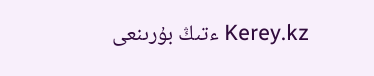Kerey.kz ءتىڭ بۇرىنعى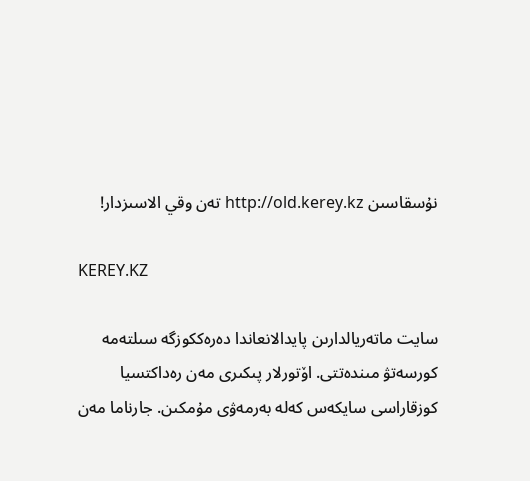نۇسقاسىن http://old.kerey.kz تەن وقي الاسىزدار!

KEREY.KZ

سايت ماتەريالدارىن پايدالانعاندا دەرەككوزگە سىلتەمە كورسەتۋ مىندەتتى. اۆتورلار پىكىرى مەن رەداكتسيا كوزقاراسى سايكەس كەلە بەرمەۋى مۇمكىن. جارناما مەن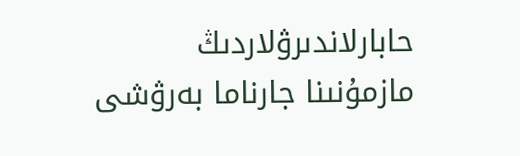حابارلاندىرۋلاردىڭ مازمۇنىنا جارناما بەرۋشى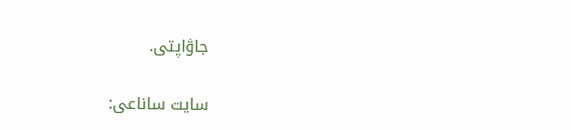جاۋاپتى.

سايت ساناعى: